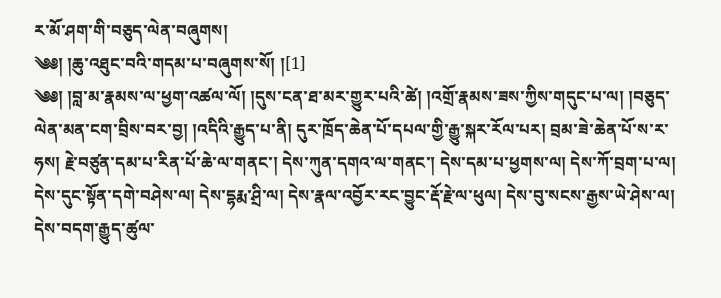ར་མོ་ཤག་གི་བཅུད་ལེན་བཞུགས།
༄༅། །ཆུ་འཐུང་བའི་གདམ་པ་བཞུགས་སོ། །[1]
༄༅། །བླ་མ་རྣམས་ལ་ཕྱག་འཚལ་ལོ། །དུས་ངན་ཐ་མར་གྱུར་པའི་ཚེ། །འགྲོ་རྣམས་ཟས་ཀྱིས་གདུང་པ་ལ། །བཅུད་ལེན་མན་ངག་བྲིས་བར་བྱ། །འདིའི་རྒྱུད་པ་ནི། དུར་ཁྲོད་ཆེན་པོ་དཔལ་གྱི་རྒྱུ་སྐར་རོལ་པར། བྲམ་ཟེ་ཆེན་པོ་ས་ར་ཧས། རྗེ་བཙུན་དམ་པ་རིན་པོ་ཆེ་ལ་གནང་། དེས་ཀུན་དགའ་ལ་གནང་། དེས་དམ་པ་ཕྱགས་ལ། དེས་ཀོ་བྲག་པ་ལ། དེས་དུང་སྟོན་དགེ་བཤེས་ལ། དེས་དྷརྨ་ཤྲི་ལ། དེས་རྣལ་འབྱོར་རང་བྱུང་རྡོ་རྗེ་ལ་ཕུལ། དེས་བུ་སངས་རྒྱས་ཡེ་ཤེས་ལ། དེས་བདག་རྒྱུད་ཚུལ་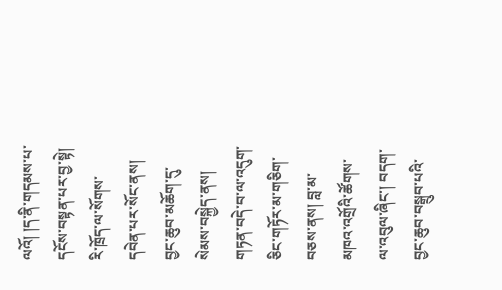ལའོ། །ད་ནི་གདམས་པ་དངོས་བསྟན་པར་བྱ་སྟེ། རི་ཁྲོད་ལ་སོགས་དབེན་པར་སོང་ནས། བྱང་ཆུབ་མཆོག་དུ་སེམས་བསྐྱེད་ནས། གཏན་བདེ་བ་ལ་འདུག་ཅིང་གཏོར་མ་གཅིག་བཅས་ནས། བླ་མ་མཁའ་འགྲོའི་ཚོགས་ལ་འབུལ་ཞིང་། བདག་བྱང་ཆུབ་བསྒྲུབ་པའི་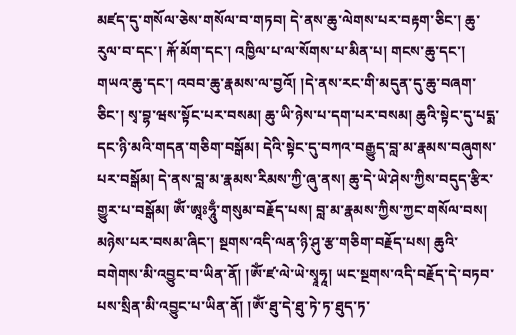མཛད་དུ་གསོལ་ཅེས་གསོལ་བ་གཏབ། དེ་ནས་ཆུ་ལེགས་པར་བརྟག་ཅིང་། ཆུ་རུལ་བ་དང་། རྐོ་མོག་དང་། འཁྱིལ་པ་ལ་སོགས་པ་མིན་པ། གངས་ཆུ་དང་། གཡའ་ཆུ་དང་། འབབ་ཆུ་རྣམས་ལ་བྱའོ། །དེ་ནས་རང་གི་མདུན་དུ་ཆུ་བཞག་ཅིང་། སྭ་བྷ་ཝས་སྟོང་པར་བསམ། ཆུ་ཡི་ཉེས་པ་དག་པར་བསམ། ཆུའི་སྟེང་དུ་པདྨ་དང་ཉི་མའི་གདན་གཅིག་བསྒོམ། དེའི་སྟེང་དུ་བཀའ་བརྒྱུད་བླ་མ་རྣམས་བཞུགས་པར་བསྒོམ། དེ་ནས་བླ་མ་རྣམས་རིམས་ཀྱི་ཞུ་ནས། ཆུ་དེ་ཡེ་ཤེས་ཀྱིས་བདུད་རྩིར་གྱུར་པ་བསྒོམ། ཨོཾ་ཨཱཿཧཱུྃ་གསུམ་བརྗོད་པས། བླ་མ་རྣམས་ཀྱིས་ཀྱང་གསོལ་བས། མཉེས་པར་བསམ་ཞིང་། སྔགས་འདི་ལན་ཉི་ཤུ་རྩ་གཅིག་བརྗོད་པས། ཆུའི་བགེགས་མི་འབྱུང་བ་ཡིན་ནོ། །ཨོཾ་ཛ་ལེ་ཡེ་སྭཱཧཱ། ཡང་སྔགས་འདི་བརྗོད་དེ་བཏབ་པས་སྲིན་མི་འབྱུང་པ་ཡིན་ནོ། །ཨོཾ་ཐུ་དེ་ཐུ་ཏེ་ཏ་ཐུད་ཏ་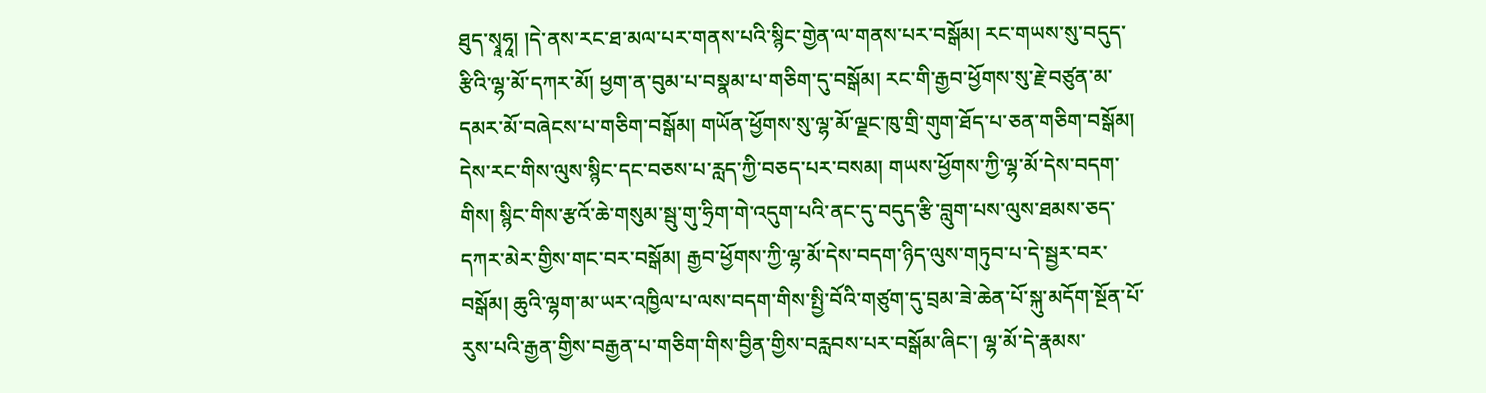ཐུད་སྭཱཧཱ། །དེ་ནས་རང་ཐ་མལ་པར་གནས་པའི་སྙིང་གྱེན་ལ་གནས་པར་བསྒོམ། རང་གཡས་སུ་བདུད་རྩིའི་ལྷ་མོ་དཀར་མོ། ཕྱག་ན་བུམ་པ་བསྣམ་པ་གཅིག་དུ་བསྒོམ། རང་གི་རྒྱབ་ཕྱོགས་སུ་རྗེ་བཙུན་མ་དམར་མོ་བཞེངས་པ་གཅིག་བསྒོམ། གཡོན་ཕྱོགས་སུ་ལྷ་མོ་ལྗང་ཁུ་གྲི་གུག་ཐོད་པ་ཅན་གཅིག་བསྒོམ། དེས་རང་གིས་ལུས་སྙིང་དང་བཅས་པ་རླད་ཀྱི་བཅད་པར་བསམ། གཡས་ཕྱོགས་ཀྱི་ལྷ་མོ་དེས་བདག་གིས། སྙིང་གིས་རྩའོ་ཆེ་གསུམ་སྦུ་གུ་ཧྲིག་གེ་འདུག་པའི་ནང་དུ་བདུད་རྩི་བླུག་པས་ལུས་ཐམས་ཅད་དཀར་མེར་གྱིས་གང་བར་བསྒོམ། རྒྱབ་ཕྱོགས་ཀྱི་ལྷ་མོ་དེས་བདག་ཉིད་ལུས་གཏུབ་པ་དེ་སྦྱར་བར་བསྒོམ། ཆུའི་ལྷག་མ་ཡར་འཁྱིལ་པ་ལས་བདག་གིས་སྤྱི་བོའི་གཙུག་དུ་བྲམ་ཟེ་ཆེན་པོ་སྐུ་མདོག་སྔོན་པོ་རུས་པའི་རྒྱན་གྱིས་བརྒྱན་པ་གཅིག་གིས་བྱིན་གྱིས་བརླབས་པར་བསྒོམ་ཞིང་། ལྷ་མོ་དེ་རྣམས་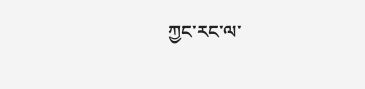ཀྱང་རང་ལ་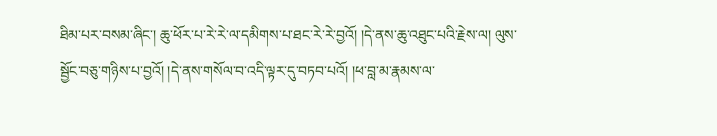ཐིམ་པར་བསམ་ཞིང་། ཆུ་ཕོར་པ་རེ་རེ་ལ་དམིགས་པ་ཐང་རེ་རེ་བྱའོ། །དེ་ནས་ཆུ་འཐུང་པའི་རྗེས་ལ། ལུས་སྦྱོང་བཅུ་གཉིས་པ་བྱའོ། །དེ་ནས་གསོལ་བ་འདི་ལྟར་དུ་བཏབ་པའོ། །ཕ་བླ་མ་རྣམས་ལ་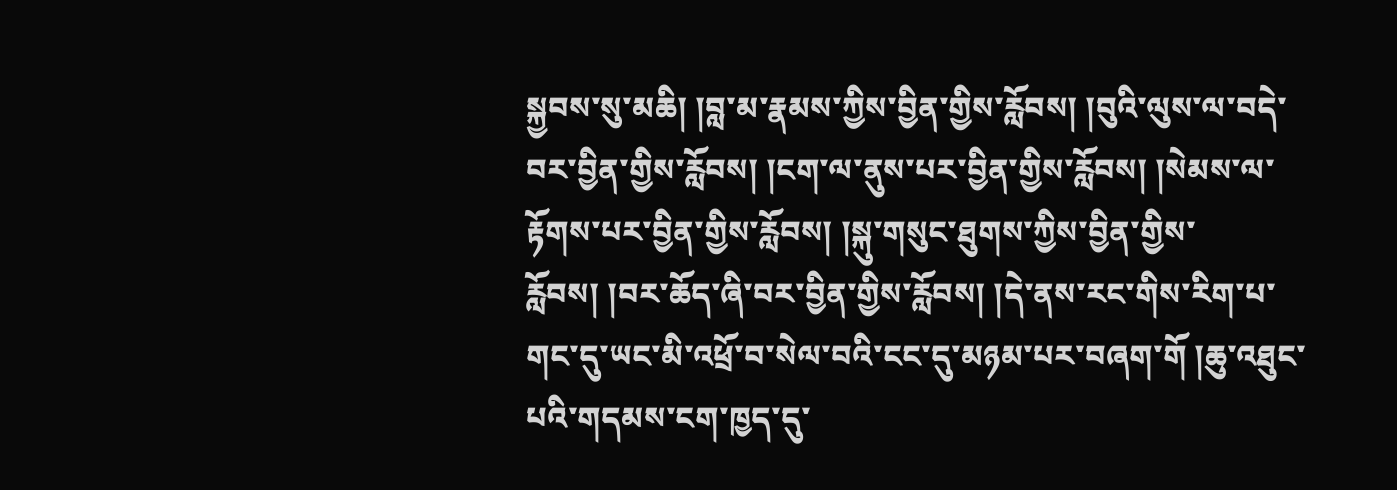སྐྱབས་སུ་མཆི། །བླ་མ་རྣམས་ཀྱིས་བྱིན་གྱིས་རློབས། །བུའི་ལུས་ལ་བདེ་བར་བྱིན་གྱིས་རློབས། །ངག་ལ་ནུས་པར་བྱིན་གྱིས་རློབས། །སེམས་ལ་རྟོགས་པར་བྱིན་གྱིས་རློབས། །སྐུ་གསུང་ཐུགས་ཀྱིས་བྱིན་གྱིས་རློབས། །བར་ཆོད་ཞི་བར་བྱིན་གྱིས་རློབས། །དེ་ནས་རང་གིས་རིག་པ་གང་དུ་ཡང་མི་འཕྲོ་བ་སེལ་བའི་ངང་དུ་མཉམ་པར་བཞག་གོ །ཆུ་འཐུང་པའི་གདམས་ངག་ཁྱད་དུ་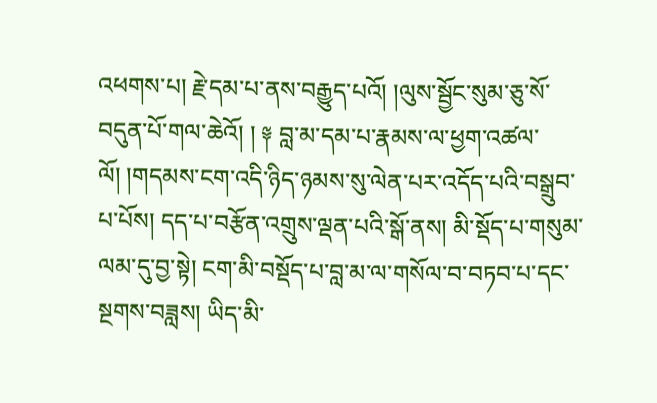འཕགས་པ། རྗེ་དམ་པ་ནས་བརྒྱུད་པའོ། །ལུས་སྦྱོང་སུམ་ཅུ་སོ་བདུན་པོ་གལ་ཆེའོ། ། ༈ བླ་མ་དམ་པ་རྣམས་ལ་ཕྱག་འཚལ་ལོ། །གདམས་ངག་འདི་ཉིད་ཉམས་སུ་ལེན་པར་འདོད་པའི་བསྒྲུབ་པ་པོས། དད་པ་བརྩོན་འགྲུས་ལྡན་པའི་སྒོ་ནས། མི་སྡོད་པ་གསུམ་ལམ་དུ་བྱ་སྟེ། ངག་མི་བསྡོད་པ་བླ་མ་ལ་གསོལ་བ་བཏབ་པ་དང་སྔགས་བཟླས། ཡིད་མི་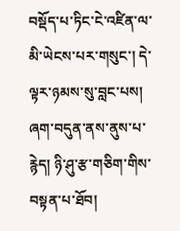བསྡོད་པ་ཏིང་ངེ་འཛིན་ལ་མི་ཡེངས་པར་གསུང་། དེ་ལྟར་ཉམས་སུ་བླང་པས། ཞག་བདུན་ནས་ནུས་པ་རྙེད། ཉི་ཤུ་རྩ་གཅིག་གིས་བསྟན་པ་ཐོབ།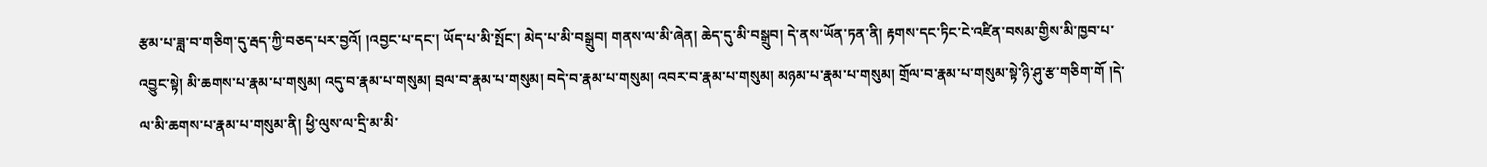རྩམ་པ་ཟླ་བ་གཅིག་དུ་རྦད་ཀྱི་བཅད་པར་བྱའོ། །འབྱང་པ་དང་། ཡོད་པ་མི་སྤོང་། མེད་པ་མི་བསྒྲུབ། གནས་ལ་མི་ཞེན། ཆེད་དུ་མི་བསྒྲུབ། དེ་ནས་ཡོན་ཏན་ནི། རྟགས་དང་ཏིང་ངེ་འཛིན་བསམ་གྱིས་མི་ཁྱབ་པ་འབྱུང་སྟེ། མི་ཆགས་པ་རྣམ་པ་གསུམ། འདུ་བ་རྣམ་པ་གསུམ། བྲལ་བ་རྣམ་པ་གསུམ། བདེ་བ་རྣམ་པ་གསུམ། འབར་བ་རྣམ་པ་གསུམ། མཉམ་པ་རྣམ་པ་གསུམ། གྲོལ་བ་རྣམ་པ་གསུམ་སྟེ་ཉི་ཤུ་རྩ་གཅིག་གོ །དེ་ལ་མི་ཆགས་པ་རྣམ་པ་གསུམ་ནི། ཕྱི་ལུས་ལ་དྲི་མ་མི་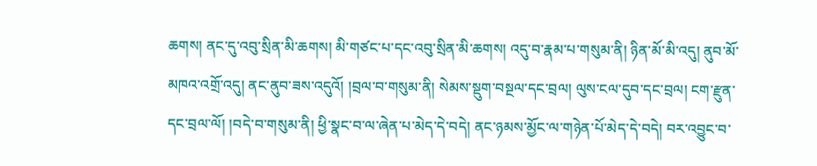ཆགས། ནང་དུ་འབུ་སྲིན་མི་ཆགས། མི་གཙང་པ་དང་འབུ་སྲིན་མི་ཆགས། འདུ་བ་རྣམ་པ་གསུམ་ནི། ཉིན་མོ་མི་འདུ། ནུབ་མོ་མཁའ་འགྲོ་འདུ། ནང་ནུབ་ཟས་འདུའོ། །བྲལ་བ་གསུམ་ནི། སེམས་སྡུག་བསྔལ་དང་བྲལ། ལུས་ངལ་དུབ་དང་བྲལ། ངག་རྫུན་དང་བྲལ་ལོ། །བདེ་བ་གསུམ་ནི། ཕྱི་སྣང་བ་ལ་ཞེན་པ་མེད་དེ་བདེ། ནང་ཉམས་མྱོང་ལ་གཉེན་པོ་མེད་དེ་བདེ། བར་འབྱུང་བ་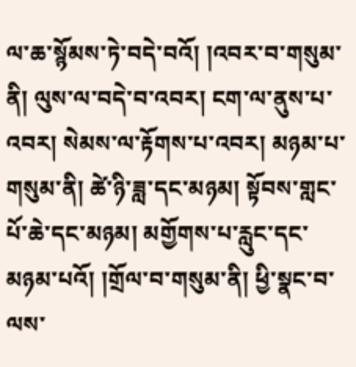ལ་ཆ་སྙོམས་ཏེ་བདེ་བའོ། །འབར་བ་གསུམ་ནི། ལུས་ལ་བདེ་བ་འབར། ངག་ལ་ནུས་པ་འབར། སེམས་ལ་རྟོགས་པ་འབར། མཉམ་པ་གསུམ་ནི། ཚེ་ཉི་ཟླ་དང་མཉམ། སྟོབས་གླང་པོ་ཆེ་དང་མཉམ། མགྱོགས་པ་རླུང་དང་མཉམ་པའོ། །གྲོལ་བ་གསུམ་ནི། ཕྱི་སྣང་བ་ལས་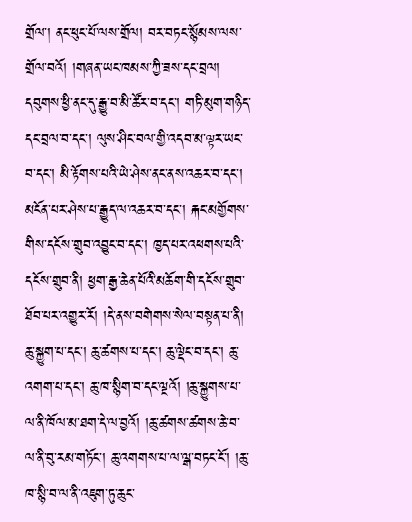གྲོལ་། ནང་ཕུང་པོ་ལས་གྲོལ། བར་བཏང་སྙོམས་ལས་གྲོལ་བའོ། །གཞན་ཡང་ཁམས་ཀྱི་ཟས་དང་བྲལ། དབུགས་ཕྱི་ནང་དུ་རྒྱུ་བ་མི་ཚོར་བ་དང་། གཏི་མུག་གཉིད་དང་བྲལ་བ་དང་། ལུས་ཤིང་བལ་གྱི་འདབ་མ་ལྟར་ཡང་བ་དང་། མི་རྟོགས་པའི་ཡེ་ཤེས་ནང་ནས་འཆར་བ་དང་། མངོན་པར་ཤེས་པ་རྒྱུད་ལ་འཆར་བ་དང་། རྐང་མགྱོགས་གིས་དངོས་གྲུབ་འབྱུང་བ་དང་། ཁྱད་པར་འཕགས་པའི་དངོས་གྲུབ་ནི། ཕྱག་རྒྱ་ཆེན་པོའི་མཆོག་གི་དངོས་གྲུབ་ཐོབ་པར་འགྱུར་རོ། །དེ་ནས་བགེགས་སེལ་བསྟན་པ་ནི། ཆུ་སྐྱུག་པ་དང་། ཆུ་ཚགས་པ་དང་། ཆུ་ལྡེང་བ་དང་། ཆུ་འགག་པ་དང་། ཆུ་ཁ་སྙིག་བ་དང་ལྔའོ། །ཆུ་སྐྱུགས་པ་ལ་ནི་ཁོལ་མ་ཐག་དེ་ལ་བྱའོ། །ཆུ་ཚགས་ཚགས་ཆེ་བ་ལ་ནི་བུ་རམ་གཏོང་། ཆུ་འགགས་པ་ལ་ལྒ་བཏང་ངོ་། །ཆུ་ཁ་སྙི་བ་ལ་ནི་འཇུག་ཏུ་ཆུང་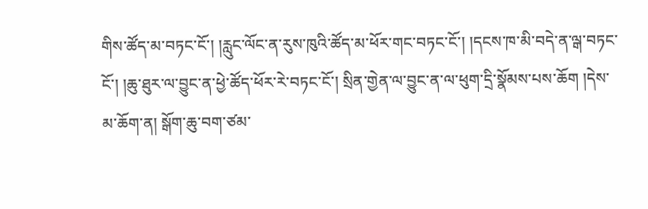གིས་ཚོད་མ་བཏང་ངོ་། །རླུང་ལོང་ན་རུས་ཁུའི་ཚོད་མ་ཕོར་གང་བཏང་ངོ་། །དངས་ཁ་མི་བདེ་ན་ལྒ་བཏང་ངོ་། །ཆུ་ཐུར་ལ་བྱུང་ན་ཕྱེ་ཚོད་ཕོར་རེ་བཏང་ངོ་། སྲིན་གྱེན་ལ་བྱུང་ན་ལ་ཕུག་དྲི་སྣོམས་པས་ཆོག །དེས་མ་ཆོག་ན། སྒོག་ཆུ་བག་ཙམ་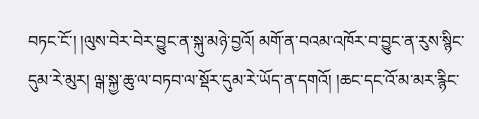བཏང་ངོ་། །ལུས་བེར་བེར་བྱུང་ན་སྐུ་མཉེ་བྱའོ། མགོ་ན་བའམ་འཁོར་བ་བྱུང་ན་རུས་སྙིང་དུམ་རེ་མུར། ལྒ་སྐྱ་ཆུ་ལ་བཏབ་ལ་སྡོར་དུམ་རེ་ཡོད་ན་དགའོ། །ཆང་དང་འོ་མ་མར་རྙིང་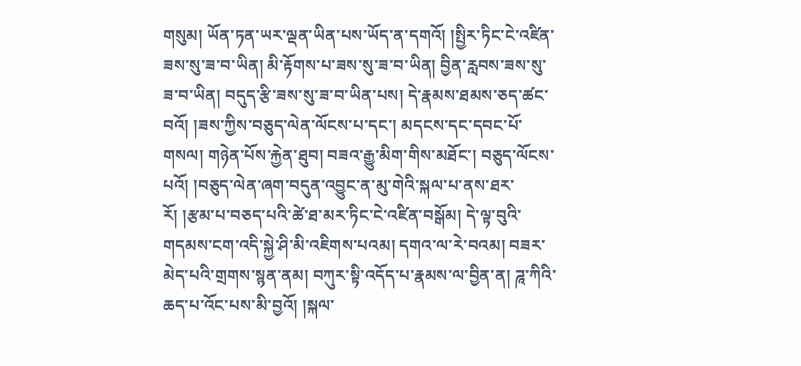གསུམ། ཡོན་ཏན་ཡར་ལྡན་ཡིན་པས་ཡོད་ན་དགའོ། །སྤྱིར་ཏིང་ངེ་འཛིན་ཟས་སུ་ཟ་བ་ཡིན། མི་རྟོགས་པ་ཟས་སུ་ཟ་བ་ཡིན། བྱིན་རླབས་ཟས་སུ་ཟ་བ་ཡིན། བདུད་རྩི་ཟས་སུ་ཟ་བ་ཡིན་པས། དེ་རྣམས་ཐམས་ཅད་ཚང་བའོ། །ཟས་ཀྱིས་བཅུད་ལེན་ལོངས་པ་དང་། མདངས་དང་དབང་པོ་གསལ། གཉེན་པོས་རྐྱེན་ཐུབ། བཟའ་རྒྱུ་མིག་གིས་མཐོང་། བཅུད་ལོངས་པའོ། །བཅུད་ལེན་ཞག་བདུན་འབྱུང་ན་མུ་གེའི་སྐལ་པ་ནས་ཐར་རོ། །རྩམ་པ་བཅད་པའི་ཚེ་ཐ་མར་ཏིང་ངེ་འཛིན་བསྒོམ། དེ་ལྟ་བུའི་གདམས་ངག་འདི་སྐྱེ་ཤི་མི་འཇིགས་པའམ། དགའ་ལ་རེ་བའམ། བཟར་མེད་པའི་གྲགས་སྙན་ནམ། བཀུར་སྟི་འདོད་པ་རྣམས་ལ་བྱིན་ན། ཌཱ་ཀིའི་ཆད་པ་འོང་པས་མི་བྱའོ། །སྐལ་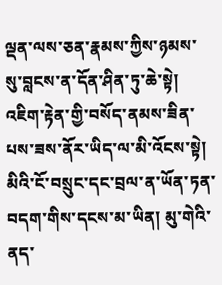ལྡན་ལས་ཅན་རྣམས་ཀྱིས་ཉམས་སུ་བླངས་ན་དོན་ཤིན་ཏུ་ཆེ་སྟེ། འཇིག་རྟེན་གྱི་བསོད་ནམས་ཟིན་པས་ཟས་ནོར་ཡིད་ལ་མི་འོངས་སྟེ། མིའི་ངོ་བསྲུང་དང་བྲལ་ན་ཡོན་ཏན་བདག་གིས་དངས་མ་ཡིན། མུ་གེའི་ནད་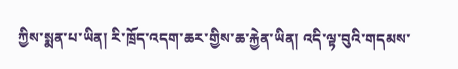ཀྱིས་སྨན་པ་ཡིན། རི་ཁྲོད་འདག་ཆར་གྱིས་ཆ་རྐྱེན་ཡིན། འདི་ལྟ་བུའི་གདམས་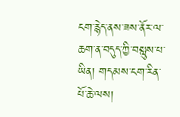ངག་རྙེད་ནས་ཟས་ནོར་ལ་ཆག་ན་བདུད་ཀྱི་བསླུས་པ་ཡིན། གདམས་ངག་རིན་པོ་ཆེ་ལས།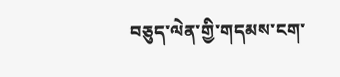བཅུད་ལེན་གྱི་གདམས་ངག་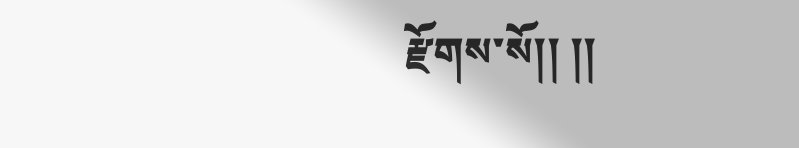རྫོགས་སོ།། །།